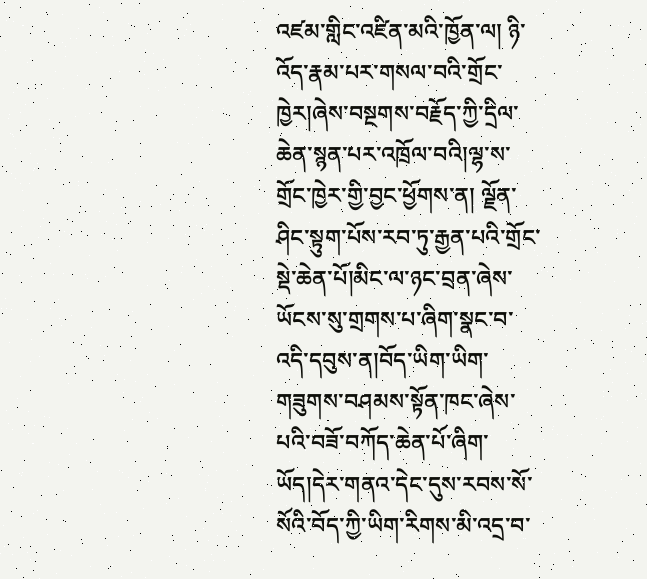འཛམ་གླིང་འཛིན་མའི་ཁྱོན་ལ། ཉི་འོད་རྣམ་པར་གསལ་བའི་གྲོང་ཁྱེར།ཞེས་བསྔགས་བརྗོད་ཀྱི་དྲིལ་ཆེན་སྙན་པར་འཁྲོལ་བའི།ལྷ་ས་གྲོང་ཁྱེར་གྱི་བྱང་ཕྱོགས་ན། ལྗོན་ཤིང་སྟུག་པོས་རབ་ཏུ་རྒྱན་པའི་གྲོང་སྡེ་ཆེན་པོ།མིང་ལ་ཉང་བྲན་ཞེས་ཡོངས་སུ་གྲགས་པ་ཞིག་སྣང་བ་འདི་དབུས་ན།བོད་ཡིག་ཡིག་གཟུགས་བཤམས་སྟོན་ཁང་ཞེས་པའི་བཟོ་བཀོད་ཆེན་པོ་ཞིག་ཡོད།དེར་གནའ་དེང་དུས་རབས་སོ་སོའི་བོད་ཀྱི་ཡིག་རིགས་མི་འདྲ་བ་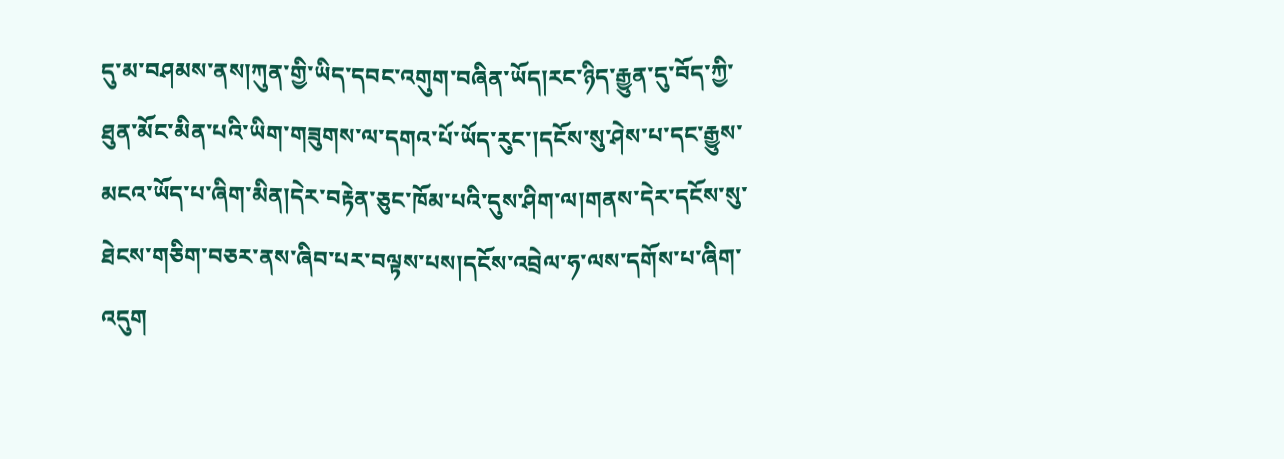དུ་མ་བཤམས་ནས།ཀུན་གྱི་ཡིད་དབང་འགུག་བཞིན་ཡོད།རང་ཉིད་རྒྱུན་དུ་བོད་ཀྱི་ཐུན་མོང་མིན་པའི་ཡིག་གཟུགས་ལ་དགའ་པོ་ཡོད་རུང་།དངོས་སུ་ཤེས་པ་དང་རྒྱུས་མངའ་ཡོད་པ་ཞིག་མིན།དེར་བརྟེན་ཅུང་ཁོམ་པའི་དུས་ཤིག་ལ།གནས་དེར་དངོས་སུ་ཐེངས་གཅིག་བཅར་ནས་ཞིབ་པར་བལྟས་པས།དངོས་འབྲེལ་ཧ་ལས་དགོས་པ་ཞིག་འདུག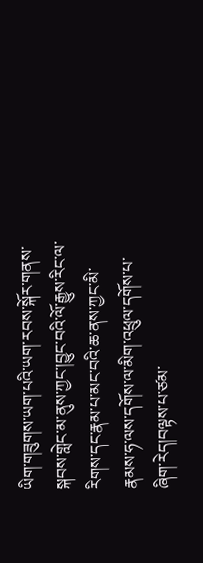ཡིག་གཟུགས་ཡག་པའི་ཡག་རབས་སྐོར་གནས་སྐབས་གླེང་མ་ནུས་ཀྱང་།བྱུང་བའི་ལོ་རྒྱུས་རིང་ལ་རིགས་དང་རྣམ་པ་མང་བའི་ཆ་ནས་ཀྱང་མི་རྣམས་ཧ་ལས་དགོས་ལ་མིག་འཕྲུལ་དགོས་པ་ཞིག་རེད།བལྟས་པ་ཙམ་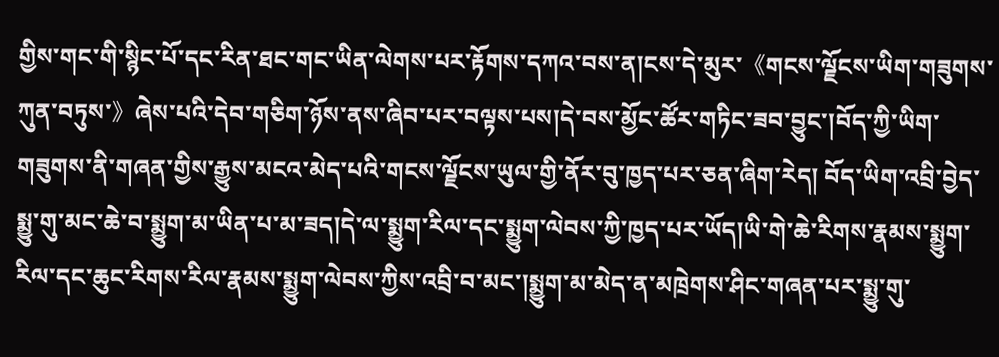གྱིས་གང་གི་སྙིང་པོ་དང་རིན་ཐང་གང་ཡིན་ལེགས་པར་རྟོགས་དཀའ་བས་ན།ངས་དེ་མུར་《གངས་ལྗོངས་ཡིག་གཟུགས་ཀུན་བཏུས་》ཞེས་པའི་དེབ་གཅིག་ཉོས་ནས་ཞིབ་པར་བལྟས་པས།དེ་བས་མྱོང་ཚོར་གཏིང་ཟབ་བྱུང་།བོད་ཀྱི་ཡིག་གཟུགས་ནི་གཞན་གྱིས་རྒྱུས་མངའ་མེད་པའི་གངས་ལྗོངས་ཡུལ་གྱི་ནོར་བུ་ཁྱད་པར་ཅན་ཞིག་རེད། བོད་ཡིག་འབྲི་བྱེད་སྨྱུ་གུ་མང་ཆེ་བ་སྨྱུག་མ་ཡིན་པ་མ་ཟད།དེ་ལ་སྨྱུག་རིལ་དང་སྨྱུག་ལེབས་ཀྱི་ཁྱད་པར་ཡོད།ཡི་གེ་ཆེ་རིགས་རྣམས་སྨྱུག་རིལ་དང་ཆུང་རིགས་རིལ་རྣམས་སྨྱུག་ལེབས་ཀྱིས་འབྲི་བ་མང་།སྨྱུག་མ་མེད་ན་མཁྲེགས་ཤིང་གཞན་པར་སྨྱུ་གུ་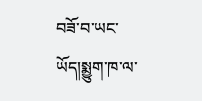བཟོ་བ་ཡང་ཡོད།སྨྱུག་ཁ་ལ་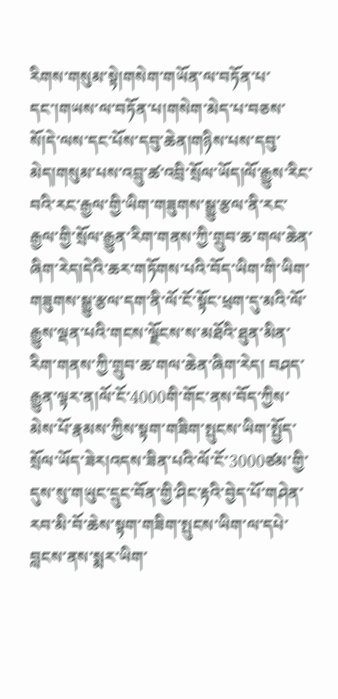རིགས་གསུམ་སྟེ།གསེག་གཡོན་ལ་བཏོན་པ་དང་།གཡས་ལ་བཏོན་པ།གསེག་མེད་པ་བཅས་སོ།དེ་ལས་དང་པོས་དབུ་ཆེན།གཉིས་པས་དབུ་མེད།གསུམ་པས་འབྲུ་ཚ་འབྲི་སྲོལ་ཡོད།ལོ་རྒྱུས་རིང་བའི་རང་རྒྱལ་གྱི་ཡིག་གཟུགས་སྒྱུ་རྩལ་ནི་རང་རྒྱལ་གྱི་སྲོལ་རྒྱུན་རིག་གནས་ཀྱི་གྲུབ་ཆ་གལ་ཆེན་ཞིག་རེད།དེའི་ཆར་གཏོགས་པའི་བོད་ཡིག་གི་ཡིག་གཟུགས་སྒྱུ་རྩལ་དག་ནི་ལོ་ངོ་སྟོང་ཕྲག་དུ་མའི་ལོ་རྒྱུས་ལྡན་པའི་གངས་ལྗོངས་ས་མཐོའི་ཐུན་མིན་རིག་གནས་ཀྱི་གྲུབ་ཆ་གལ་ཆེན་ཞིག་རེད། བཤད་རྒྱུན་ལྟར་ན།ལོ་ངོ་4000གི་གོང་ནས་བོད་ཀྱིས་མེས་པོ་རྣམས་ཀྱིས་སྟག་གཟིག་སྤུངས་ཡིག་སྤྱོད་སྲོལ་ཡོད་ཟེར།འདས་ཟིན་པའི་ལོ་ངོ་3000ཙམ་གྱི་དུས་སུ་གཡུང་དྲུང་བོན་གྱི་ཤིང་རྟའི་བྱེད་པོ་གཤེན་རབ་མི་བོ་ཆེས་སྟག་གཟིག་སྤུངས་ཡིག་ལ་དཔེ་བླངས་ནས་སྨར་ཡིག་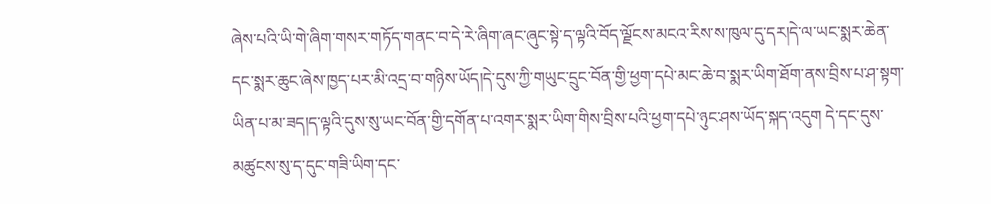ཞེས་པའི་ཡི་གེ་ཞིག་གསར་གཏོད་གནང་བ་དེ་རེ་ཞིག་ཞང་ཞུང་སྟེ་ད་ལྟའི་བོད་ལྗོངས་མངའ་རིས་ས་ཁུལ་དུ་དར།དེ་ལ་ཡང་སྨར་ཆེན་དང་སྨར་ཆུང་ཞེས་ཁྱད་པར་མི་འདྲ་བ་གཉིས་ཡོད།དེ་དུས་ཀྱི་གཡུང་དྲུང་བོན་གྱི་ཕྱག་དཔེ་མང་ཆེ་བ་སྨར་ཡིག་ཐོག་ནས་བྲིས་པ་ཤ་སྟག་ཡིན་པ་མ་ཟད།ད་ལྟའི་དུས་སུ་ཡང་བོན་གྱི་དགོན་པ་འགར་སྨར་ཡིག་གིས་བྲིས་པའི་ཕྱག་དཔེ་ཉུང་ཤས་ཡོད་སྐད་འདུག དེ་དང་དུས་མཚུངས་སུ་ད་དུང་གཟི་ཡིག་དང་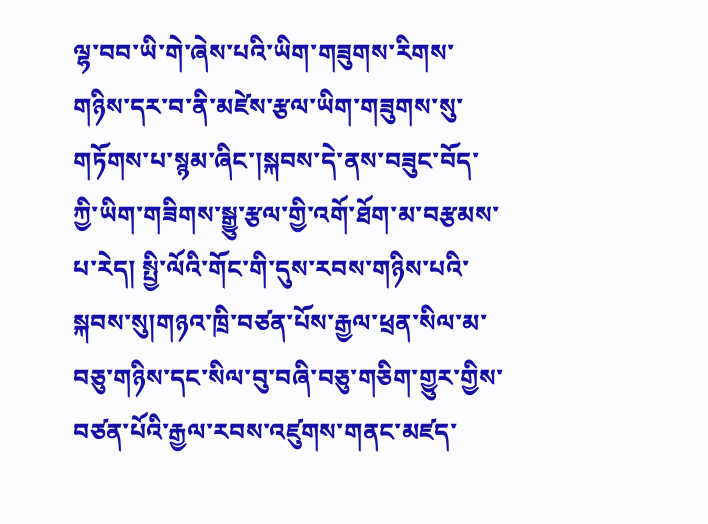ལྷ་བབ་ཡི་གེ་ཞེས་པའི་ཡིག་གཟུགས་རིགས་གཉིས་དར་བ་ནི་མཛེས་རྩལ་ཡིག་གཟུགས་སུ་གཏོགས་པ་སྙམ་ཞིང་།སྐབས་དེ་ནས་བཟུང་བོད་ཀྱི་ཡིག་གཟིགས་སྒྱུ་རྩལ་གྱི་འགོ་ཐོག་མ་བརྩམས་པ་རེད། སྤྱི་ལོའི་གོང་གི་དུས་རབས་གཉིས་པའི་སྐབས་སུ།གཉའ་ཁྲི་བཙན་པོས་རྒྱལ་ཕྲན་སིལ་མ་བཅུ་གཉིས་དང་སིལ་བུ་བཞི་བཅུ་གཅིག་གྱུར་གྱིས་བཙན་པོའི་རྒྱལ་རབས་འཛུགས་གནང་མཛད་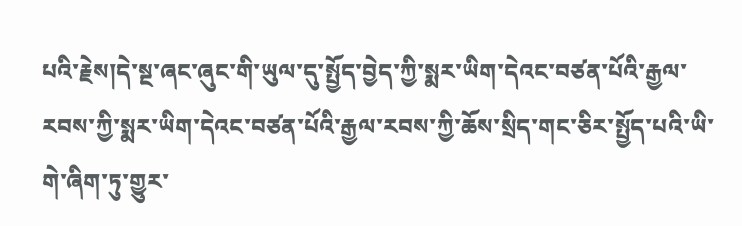པའི་རྗེས།དེ་སྔ་ཞང་ཞུང་གི་ཡུལ་དུ་སྤྱོད་བྱེད་ཀྱི་སྨར་ཡིག་དེའང་བཙན་པོའི་རྒྱལ་རབས་ཀྱི་སྨར་ཡིག་དེའང་བཙན་པོའི་རྒྱལ་རབས་ཀྱི་ཆོས་སྲིད་གང་ཅིར་སྤྱོད་པའི་ཡི་གེ་ཞིག་ཏུ་གྱུར་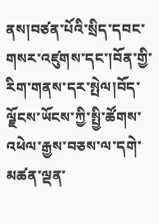ནས།བཙན་པོའི་སྲིད་དབང་གསར་འཛུགས་དང་།བོན་གྱི་རིག་གནས་དར་སྤེལ།བོད་ལྗོངས་ཡོངས་ཀྱི་སྤྱི་ཚོགས་འཕེལ་རྒྱས་བཅས་ལ་དགེ་མཚན་ལྡན་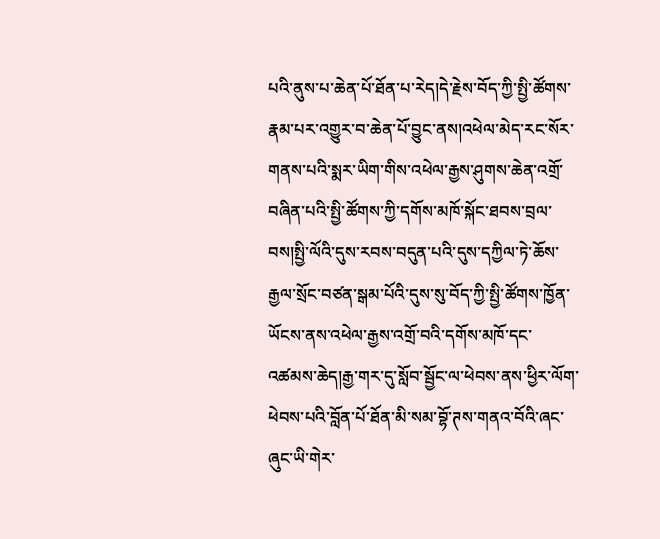པའི་ནུས་པ་ཆེན་པོ་ཐོན་པ་རེད།དེ་རྗེས་བོད་ཀྱི་སྤྱི་ཚོགས་རྣམ་པར་འགྱུར་བ་ཆེན་པོ་བྱུང་ནས།འཕེལ་མེད་རང་སོར་གནས་པའི་སྨར་ཡིག་གིས་འཕེལ་རྒྱས་ཤུགས་ཆེན་འགྲོ་བཞིན་པའི་སྤྱི་ཚོགས་ཀྱི་དགོས་མཁོ་སྐོང་ཐབས་བྲལ་བས།སྤྱི་ལོའི་དུས་རབས་བདུན་པའི་དུས་དཀྱིལ་ཏེ་ཆོས་རྒྱལ་སྲོང་བཙན་སྒམ་པོའི་དུས་སུ་བོད་ཀྱི་སྤྱི་ཚོགས་ཁྱོན་ཡོངས་ནས་འཕེལ་རྒྱས་འགྲོ་བའི་དགོས་མཁོ་དང་འཚམས་ཆེད།རྒྱ་གར་དུ་སློབ་སྦྱོང་ལ་ཕེབས་ནས་ཕྱིར་ལོག་ཕེབས་པའི་བློན་པོ་ཐོན་མི་སམ་བྷོ་ཊས་གནའ་བོའི་ཞང་ཞུང་ཡི་གེར་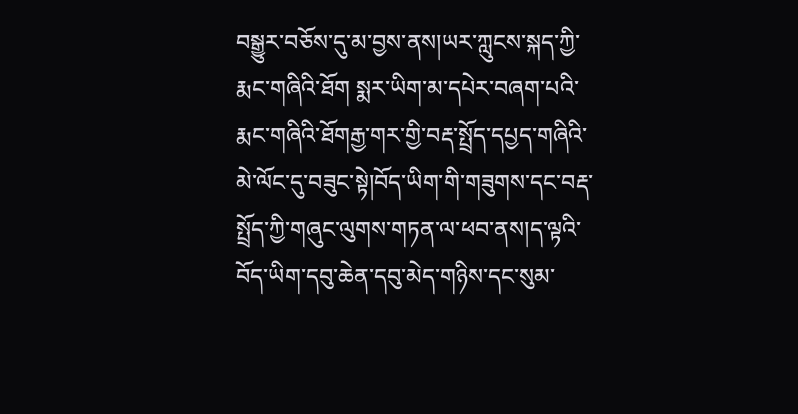བསྒྱུར་བཅོས་དུ་མ་བྱས་ནས།ཡར་ཀླུངས་སྐད་ཀྱི་རྨང་གཞིའི་ཐོག སྨར་ཡིག་མ་དཔེར་བཞག་པའི་རྨང་གཞིའི་ཐོགརྒྱ་གར་གྱི་བརྡ་སྤྲོད་དཔྱད་གཞིའི་མེ་ལོང་དུ་བཟུང་སྟེ།བོད་ཡིག་གི་གཟུགས་དང་བརྡ་སྤྲོད་ཀྱི་གཞུང་ལུགས་གཏན་ལ་ཕབ་ནས།ད་ལྟའི་བོད་ཡིག་དབུ་ཆེན་དབུ་མེད་གཉིས་དང་སུམ་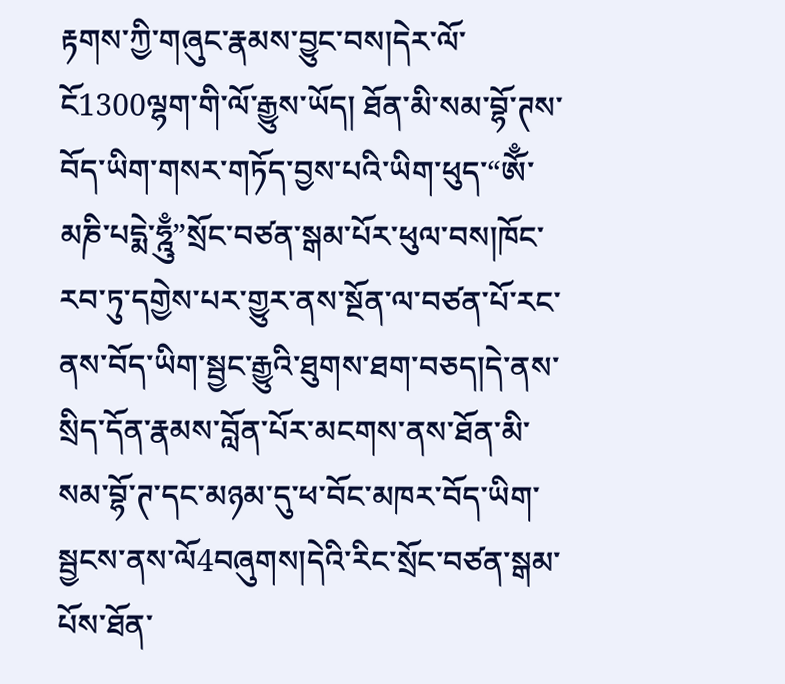རྟགས་ཀྱི་གཞུང་རྣམས་བྱུང་བས།དེར་ལོ་ངོ1300ལྷག་གི་ལོ་རྒྱུས་ཡོད། ཐོན་མི་སམ་བྷོ་ཊས་བོད་ཡིག་གསར་གཏོད་བྱས་པའི་ཡིག་ཕུད་“ཨོྃ་མཎི་པདྨེ་ཧྰུྃ”སྲོང་བཙན་སྒམ་པོར་ཕུལ་བས།ཁོང་རབ་ཏུ་དགྱེས་པར་གྱུར་ནས་སྔོན་ལ་བཙན་པོ་རང་ནས་བོད་ཡིག་སྦྱང་རྒྱུའི་ཐུགས་ཐག་བཅད།དེ་ནས་སྲིད་དོན་རྣམས་བློན་པོར་མངགས་ནས་ཐོན་མི་སམ་བྷོ་ཊ་དང་མཉམ་དུ་ཕ་བོང་མཁར་བོད་ཡིག་སྦྱངས་ནས་ལོ4བཞུགས།དེའི་རིང་སྲོང་བཙན་སྒམ་པོས་ཐོན་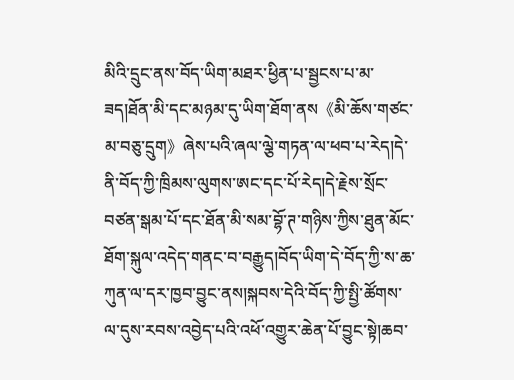མིའི་དྲུང་ནས་བོད་ཡིག་མཐར་ཕྱིན་པ་སྦྱངས་པ་མ་ཟད།ཐོན་མི་དང་མཉམ་དུ་ཡིག་ཐོག་ནས《མི་ཆོས་གཙང་མ་བཅུ་དྲུག》ཞེས་པའི་ཞལ་ལྕེ་གཏན་ལ་ཕབ་པ་རེད།དེ་ནི་བོད་ཀྱི་ཁྲིམས་ལུགས་ཨང་དང་པོ་རེད།དེ་རྗེས་སྲོང་བཙན་སྒམ་པོ་དང་ཐོན་མི་སམ་བྷོ་ཊ་གཉིས་ཀྱིས་ཐུན་མོང་ཐོག་སྐུལ་འདེད་གནང་བ་བརྒྱུད།བོད་ཡིག་དེ་བོད་ཀྱི་ས་ཆ་ཀུན་ལ་དར་ཁྱབ་བྱུང་ནས།སྐབས་དེའི་བོད་ཀྱི་སྤྱི་ཚོགས་ལ་དུས་རབས་འབྱེད་པའི་འཕོ་འགྱུར་ཆེན་པོ་བྱུང་སྟེ།ཆབ་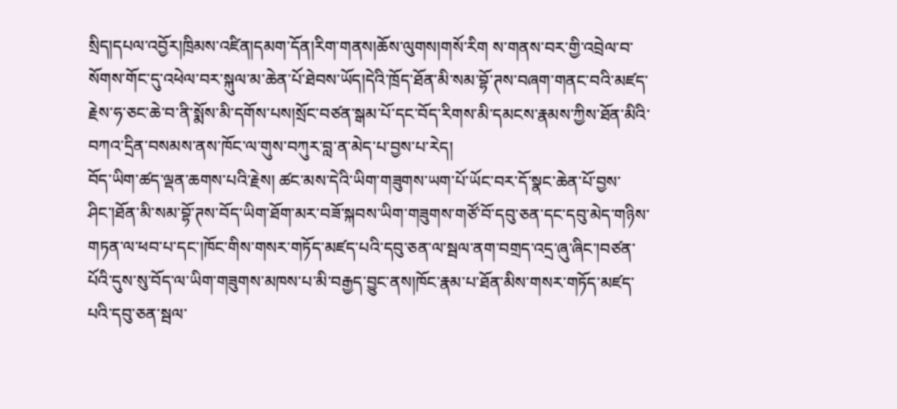སྲིད།དཔལ་འབྱོར།ཁྲིམས་འཛིན།དམག་དོན།རིག་གནས།ཆོས་ལུགས།གསོ་རིག ས་གནས་བར་གྱི་འབྲེལ་བ་སོགས་གོང་དུ་འཕེལ་བར་སྐུལ་མ་ཆེན་པོ་ཐེབས་ཡོད།དེའི་ཁྲོད་ཐོན་མི་སམ་བྷོ་ཊས་བཞག་གནང་བའི་མཛད་རྗེས་ཧ་ཅང་ཆེ་བ་ནི་སྨོས་མི་དགོས་པས།སྲོང་བཙན་སྒམ་པོ་དང་བོད་རིགས་མི་དམངས་རྣམས་ཀྱིས་ཐོན་མིའི་བཀའ་དྲིན་བསམས་ནས་ཁོང་ལ་གུས་བཀུར་བླ་ན་མེད་པ་བྱས་པ་རེད།
བོད་ཡིག་ཚད་ལྡན་ཆགས་པའི་རྗེས། ཚང་མས་དེའི་ཡིག་གཟུགས་ཡག་པོ་ཡོང་བར་དོ་སྣང་ཆེན་པོ་བྱས་ཤིང་།ཐོན་མི་སམ་བྷོ་ཊས་བོད་ཡིག་ཐོག་མར་བཟོ་སྐབས་ཡིག་གཟུགས་གཙོ་བོ་དབུ་ཅན་དང་དབུ་མེད་གཉིས་གཏན་ལ་ཕབ་པ་དང་།ཁོང་གིས་གསར་གཏོད་མཛད་པའི་དབུ་ཅན་ལ་སྦལ་ནག་བགྲད་འདྲ་ཞུ་ཞིང་།བཙན་པོའི་དུས་སུ་བོད་ལ་ཡིག་གཟུགས་མཁས་པ་མི་བརྒྱད་བྱུང་ནས།ཁོང་རྣམ་པ་ཐོན་མིས་གསར་གཏོད་མཛད་པའི་དབུ་ཅན་སྦལ་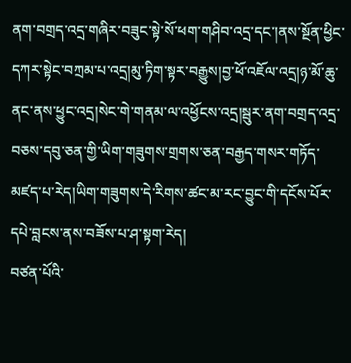ནག་བགྲད་འདྲ་གཞིར་བཟུང་སྟེ་སོ་ཕག་གཤིབ་འདྲ་དང་།ནས་སྔོན་ཕྱིང་དཀར་སྟེང་བཀྲམ་པ་འདྲ།མུ་ཏིག་སྟར་བརྒྱུས།བྱ་ཕོ་འཇོལ་འདྲ།ཉ་མོ་ཆུ་ནང་ནས་ཕྱུང་འདྲ།སེང་གེ་གནམ་ལ་འཕྱོངས་འདྲ།སྦུར་ནག་བགྲད་འདྲ་བཅས་དབུ་ཅན་གྱི་ཡིག་གཟུགས་གྲགས་ཅན་བརྒྱད་གསར་གཏོད་མཛད་པ་རེད།ཡིག་གཟུགས་དེ་རིགས་ཚང་མ་རང་བྱུང་གི་དངོས་པོར་དཔེ་བླངས་ནས་བཟོས་པ་ཤ་སྟག་རེད།
བཙན་པོའི་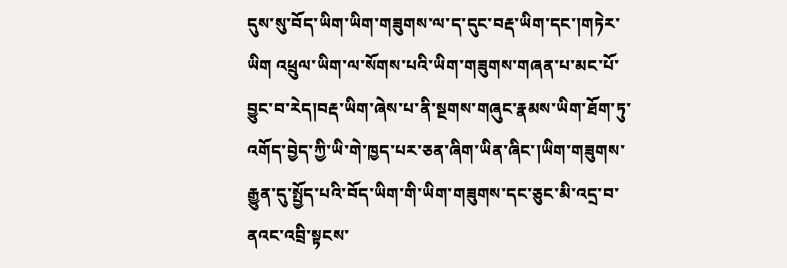དུས་སུ་བོད་ཡིག་ཡིག་གཟུགས་ལ་ད་དུང་བརྡ་ཡིག་དང་།གཏེར་ཡིག འཕྲུལ་ཡིག་ལ་སོགས་པའི་ཡིག་གཟུགས་གཞན་པ་མང་པོ་བྱུང་བ་རེད།བརྡ་ཡིག་ཞེས་པ་ནི་སྔགས་གཞུང་རྣམས་ཡིག་ཐོག་ཏུ་འགོད་བྱེད་ཀྱི་ཡི་གེ་ཁྱད་པར་ཅན་ཞིག་ཡིན་ཞིང་།ཡིག་གཟུགས་རྒྱུན་དུ་སྤྱོད་པའི་བོད་ཡིག་གི་ཡིག་གཟུགས་དང་ཅུང་མི་འདྲ་བ་ནའང་འབྲི་སྟངས་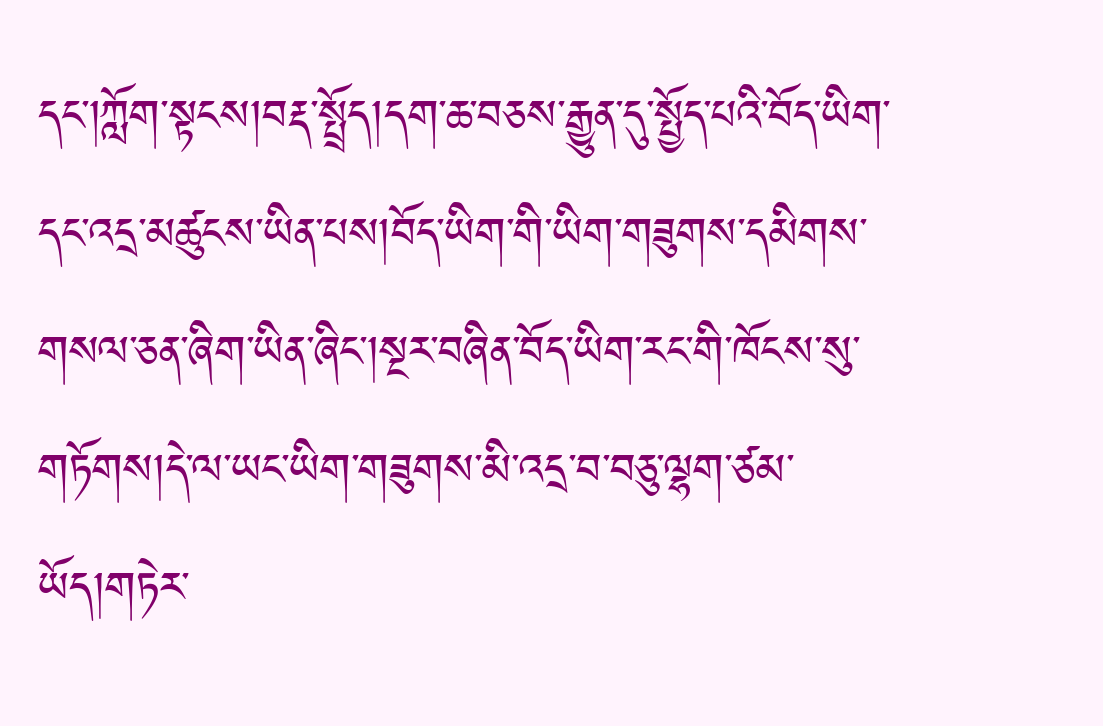དང་།ཀློག་སྟངས།བརྡ་སྤྲོད།དག་ཆ་བཅས་རྒྱུན་དུ་སྤྱོད་པའི་བོད་ཡིག་དང་འདྲ་མཚུངས་ཡིན་པས།བོད་ཡིག་གི་ཡིག་གཟུགས་དམིགས་གསལ་ཅན་ཞིག་ཡིན་ཞིང་།སྔར་བཞིན་བོད་ཡིག་རང་གི་ཁོངས་སུ་གཏོགས།དེ་ལ་ཡང་ཡིག་གཟུགས་མི་འདྲ་བ་བཅུ་ལྷག་ཙམ་ཡོད།གཏེར་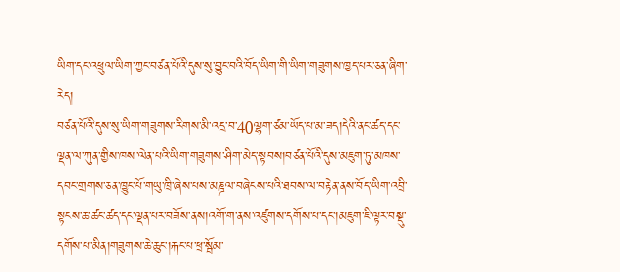ཡིག་དང་འཕྲུལ་ཡིག་ཀྱང་བཙན་པོའི་དུས་སུ་བྱུང་བའི་བོད་ཡིག་གི་ཡིག་གཟུགས་ཁྱད་པར་ཅན་ཞིག་རེད།
བཙན་པོའི་དུས་སུ་ཡིག་གཟུགས་རིགས་མི་འདྲ་བ་40ལྷག་ཙམ་ཡོད་པ་མ་ཟད།དེའི་ནང་ཚད་དང་ལྡན་ལ་ཀུན་གྱིས་ཁས་ལེན་པའི་ཡིག་གཟུགས་ཤིག་མེད་སྟབས།བཙན་པོའི་དུས་མཇུག་ཏུ་མཁས་དབང་གྲགས་ཅན་ཁྱུང་པོ་གཡུ་ཁྲི་ཞེས་པས་མཎྜལ་བཞེངས་པའི་ཐབས་ལ་བརྟེན་ནས་བོད་ཡིག་འབྲི་སྟངས་ཆ་ཚང་ཚད་དང་ལྡན་པར་བཟོས་ནས།འགོ་ག་ནས་འཛུགས་དགོས་པ་དང་།མཇུག་ཇི་ལྟར་བསྡུ་དགོས་པ་མིན།གཟུགས་ཆེ་ཆུང་།རྐང་པ་ཕྲ་སྦོམ་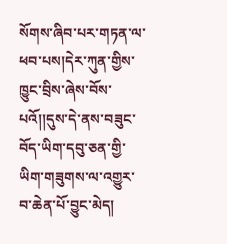སོགས་ཞིབ་པར་གཏན་ལ་ཕབ་པས།དེར་ཀུན་གྱིས་ཁྱུང་བྲིས་ཞེས་བོས་པའོ།།དུས་དེ་ནས་བཟུང་བོད་ཡིག་དབུ་ཅན་གྱི་ཡིག་གཟུགས་ལ་འགྱུར་བ་ཆེན་པོ་བྱུང་མེད།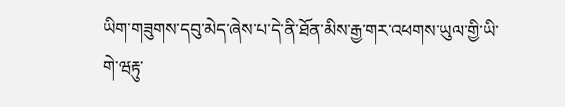ཡིག་གཟུགས་དབུ་མེད་ཞེས་པ་དེ་ནི་ཐོན་མིས་རྒྱ་གར་འཕགས་ཡུལ་གྱི་ཡི་གེ་ཝརྟུ་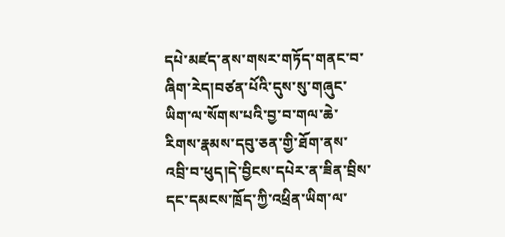དཔེ་མཛད་ནས་གསར་གཏོད་གནང་བ་ཞིག་རེད།བཙན་པོའི་དུས་སུ་གཞུང་ཡིག་ལ་སོགས་པའི་བྱ་བ་གལ་ཆེ་རིགས་རྣམས་དབུ་ཅན་གྱི་ཐོག་ནས་འབྲི་བ་ཕུད།དེ་བྱིངས་དཔེར་ན་ཟིན་བྲིས་དང་དམངས་ཁྲོད་ཀྱི་འཕྲིན་ཡིག་ལ་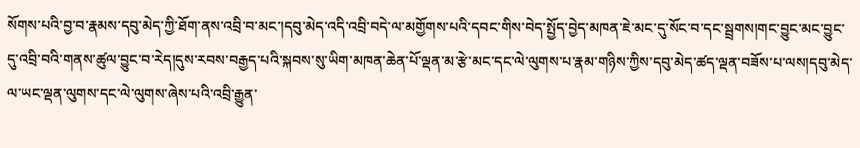སོགས་པའི་བྱ་བ་རྣམས་དབུ་མེད་ཀྱི་ཐོག་ནས་འབྲི་བ་མང་།དབུ་མེད་འདི་འབྲི་བདེ་ལ་མགྱོགས་པའི་དབང་གིས་བེད་སྤྱོད་བྱེད་མཁན་ཇེ་མང་དུ་སོང་བ་དང་སྦྲགས།གང་བྱུང་མང་བྱུང་དུ་འབྲི་བའི་གནས་ཚུལ་བྱུང་བ་རེད།དུས་རབས་བརྒྱད་པའི་སྐབས་སུ་ཡིག་མཁན་ཆེན་པོ་ལྡན་མ་རྩེ་མང་དང་ལེ་ལུགས་པ་རྣམ་གཉིས་ཀྱིས་དབུ་མེད་ཚད་ལྡན་བཟོས་པ་ལས།དབུ་མེད་ལ་ཡང་ལྡན་ལུགས་དང་ལེ་ལུགས་ཞེས་པའི་འབྲི་རྒྱུན་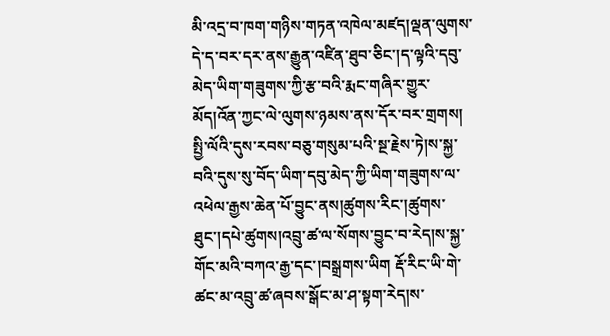མི་འདྲ་བ་ཁག་གཉིས་གཏན་འཁེལ་མཛད།ལྡན་ལུགས་དེ་ད་བར་དར་ནས་རྒྱུན་འཛིན་ཐུབ་ཅིང་།ད་ལྟའི་དབུ་མེད་ཡིག་གཟུགས་ཀྱི་རྩ་བའི་རྨང་གཞིར་གྱུར་མོད།འོན་ཀྱང་ལེ་ལུགས་ཉམས་ནས་དོར་བར་གྲགས།
སྤྱི་ལོའི་དུས་རབས་བཅུ་གསུམ་པའི་སྔ་རྗེས་ཏེ།ས་སྐྱ་བའི་དུས་སུ་བོད་ཡིག་དབུ་མེད་ཀྱི་ཡིག་གཟུགས་ལ་འཕེལ་རྒྱས་ཆེན་པོ་བྱུང་ནས།ཚུགས་རིང་།ཚུགས་ཐུང་།དཔེ་ཚུགས།འབྲུ་ཚ་ལ་སོགས་བྱུང་བ་རེད།ས་སྐྱ་གོང་མའི་བཀའ་རྒྱ་དང་།བསྒྲགས་ཡིག རྡོ་རིང་ཡི་གེ་ཚང་མ་འབྲུ་ཚ་ཞབས་སྒོང་མ་ཤ་སྟག་རེད།ས་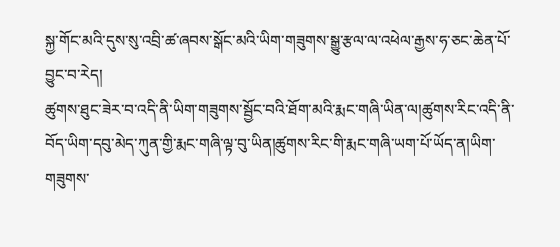སྐྱ་གོང་མའི་དུས་སུ་འབྲི་ཚ་ཞབས་སྒོང་མའི་ཡིག་གཟུགས་སྒྱུ་རྩལ་ལ་འཕེལ་རྒྱས་ཧ་ཅང་ཆེན་པོ་བྱུང་བ་རེད།
ཚུགས་ཐུང་ཟེར་བ་འདི་ནི་ཡིག་གཟུགས་སྦྱོང་བའི་ཐོག་མའི་རྨང་གཞི་ཡིན་ལ།ཚུགས་རིང་འདི་ནི་བོད་ཡིག་དབུ་མེད་ཀུན་གྱི་རྨང་གཞི་ལྟ་བུ་ཡིན།ཚུགས་རིང་གི་རྨང་གཞི་ཡག་པོ་ཡོད་ན།ཡིག་གཟུགས་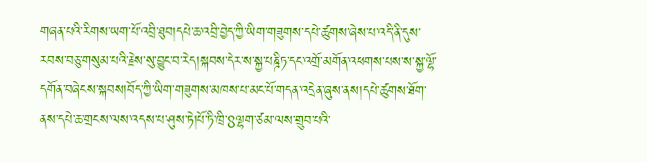གཞན་པའི་རིགས་ཡག་པོ་འབྲི་ཐུབ།དཔེ་ཆ་འབྲི་བྱེད་ཀྱི་ཡིག་གཟུགས་དཔེ་ཚུགས་ཞེས་པ་འདི་ནི་དུས་རབས་བཅུ་གསུམ་པའི་རྗེས་སུ་བྱུང་བ་རེད།སྐབས་དེར་ས་སྐྱ་པཎྜིཏ་དང་འགྲོ་མགོན་འཕགས་པས་ས་སྐྱ་ལྷོ་དགོན་བཞེངས་སྐབས།བོད་ཀྱི་ཡིག་གཟུགས་མཁས་པ་མང་པོ་གདན་འདྲེན་ཞུས་ནས།དཔེ་ཚུགས་ཐོག་ནས་དཔེ་ཆ་གྲངས་ལས་འདས་པ་ཤུས་ཏེ།པོ་ཏི་ཁྲི་8ལྷག་ཙམ་ལས་གྲུབ་པའི་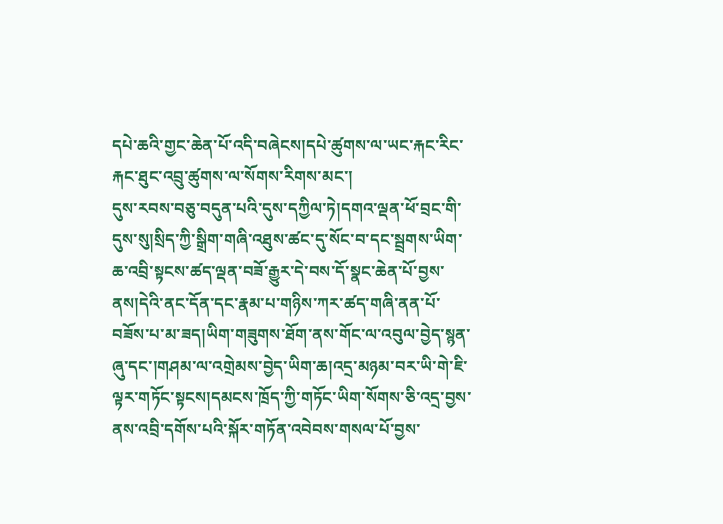དཔེ་ཆའི་གྱང་ཆེན་པོ་འདི་བཞེངས།དཔེ་ཚུགས་ལ་ཡང་རྐང་རིང་རྐང་ཐུང་འབྲུ་ཚུགས་ལ་སོགས་རིགས་མང་།
དུས་རབས་བཅུ་བདུན་པའི་དུས་དཀྱིལ་ཏེ།དགའ་ལྡན་ཕོ་བྲང་གི་དུས་སུ།སྲིད་ཀྱི་སྒྲིག་གཞི་འཐུས་ཚང་དུ་སོང་བ་དང་སྦྲགས་ཡིག་ཆ་འབྲི་སྟངས་ཚད་ལྡན་བཟོ་རྒྱུར་དེ་བས་དོ་སྣང་ཆེན་པོ་བྱས་ནས།དེའི་ནང་དོན་དང་རྣམ་པ་གཉིས་ཀར་ཚད་གཞི་ནན་པོ་བཟོས་པ་མ་ཟད།ཡིག་གཟུགས་ཐོག་ནས་གོང་ལ་འབུལ་བྱེད་སྙན་ཞུ་དང་།གཤམ་ལ་འགྲེམས་བྱེད་ཡིག་ཆ།འདྲ་མཉམ་བར་ཡི་གེ་ཇི་ལྟར་གཏོང་སྟངས།དམངས་ཁྲོད་ཀྱི་གཏོང་ཡིག་སོགས་ཅི་འདྲ་བྱས་ནས་འབྲི་དགོས་པའི་སྐོར་གཏོན་འབེབས་གསལ་པོ་བྱས་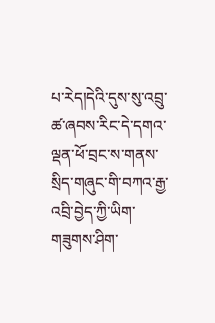པ་རེད།དེའི་དུས་སུ་འབྲུ་ཚ་ཞབས་རིང་དེ་དགའ་ལྡན་ཕོ་བྲང་ས་གནས་སྲིད་གཞུང་གི་བཀའ་རྒྱ་འབྲི་བྱེད་ཀྱི་ཡིག་གཟུགས་ཤིག་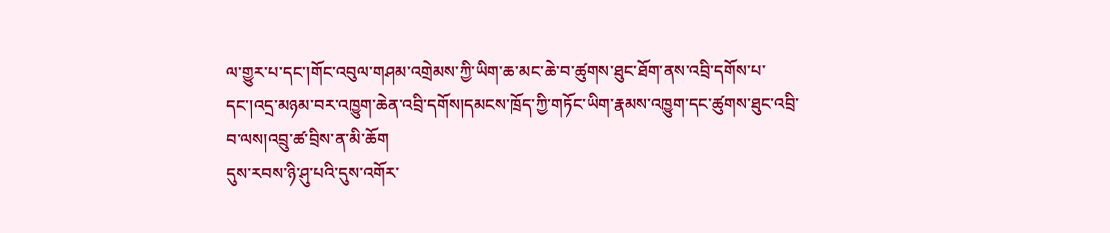ལ་གྱུར་པ་དང་།གོང་འབུལ་གཤམ་འགྲེམས་ཀྱི་ཡིག་ཆ་མང་ཆེ་བ་ཚུགས་ཐུང་ཐོག་ནས་འབྲི་དགོས་པ་དང་།འདྲ་མཉམ་བར་འཁྱུག་ཆེན་འབྲི་དགོས།དམངས་ཁྲོད་ཀྱི་གཏོང་ཡིག་རྣམས་འཁྱུག་དང་ཚུགས་ཐུང་འབྲི་བ་ལས།འབྲུ་ཚ་བྲིས་ན་མི་ཆོག
དུས་རབས་ཉི་ཤུ་པའི་དུས་འགོར་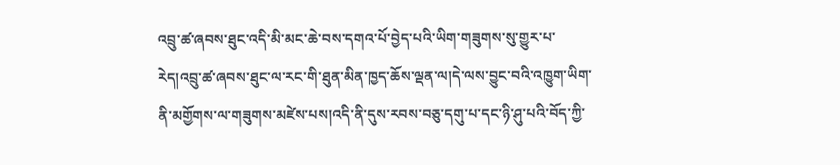འབྲུ་ཚ་ཞབས་ཐུང་འདི་མི་མང་ཆེ་བས་དགའ་པོ་བྱེད་པའི་ཡིག་གཟུགས་སུ་གྱུར་པ་རེད།འབྲུ་ཚ་ཞབས་ཐུང་ལ་རང་གི་ཐུན་མིན་ཁྱད་ཆོས་ལྡན་ལ།དེ་ལས་བྱུང་བའི་འཁྱུག་ཡིག་ནི་མགྱོགས་ལ་གཟུགས་མཛེས་པས།འདི་ནི་དུས་རབས་བཅུ་དགུ་པ་དང་ཉི་ཤུ་པའི་བོད་ཀྱི་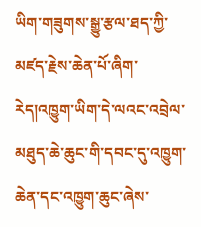ཡིག་གཟུགས་སྒྱུ་རྩལ་ཐད་ཀྱི་མཛད་རྗེས་ཆེན་པོ་ཞིག་རེད།འཁྱུག་ཡིག་དེ་ལའང་འབྲེལ་མཐུད་ཆེ་ཆུང་གི་དབང་དུ་འཁྱུག་ཆེན་དང་འཁྱུག་ཆུང་ཞེས་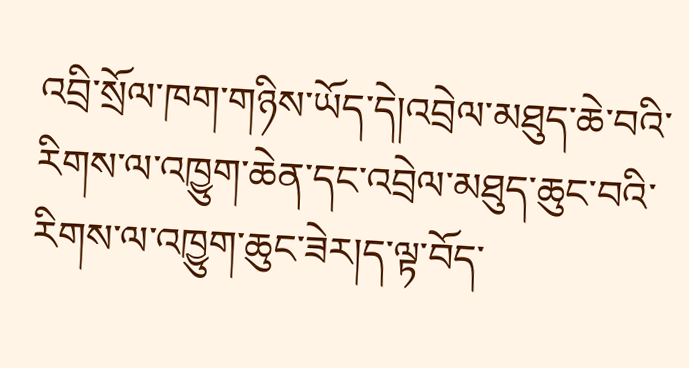འབྲི་སྲོལ་ཁག་གཉིས་ཡོད་དེ།འབྲེལ་མཐུད་ཆེ་བའི་རིགས་ལ་འཁྱུག་ཆེན་དང་འབྲེལ་མཐུད་ཆུང་བའི་རིགས་ལ་འཁྱུག་ཆུང་ཟེར།ད་ལྟ་བོད་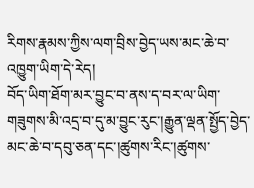རིགས་རྣམས་ཀྱིས་ལག་བྲིས་བྱེད་ཡས་མང་ཆེ་བ་འཁྱུག་ཡིག་དེ་རེད།
བོད་ཡིག་ཐོག་མར་བྱུང་བ་ནས་ད་བར་ལ་ཡིག་གཟུགས་མི་འདྲ་བ་དུ་མ་བྱུང་རུང་།རྒྱུན་ལྡན་སྤྱོད་བྱེད་མང་ཆེ་བ་དབུ་ཅན་དང་།ཚུགས་རིང་།ཚུགས་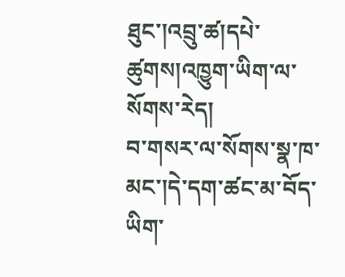ཐུང་།འབྲུ་ཚ།དཔེ་ཚུགས།འཁྱུག་ཡིག་ལ་སོགས་རེད།
བ་གསར་ལ་སོགས་སྣ་ཁ་མང་།དེ་དག་ཚང་མ་བོད་ཡིག་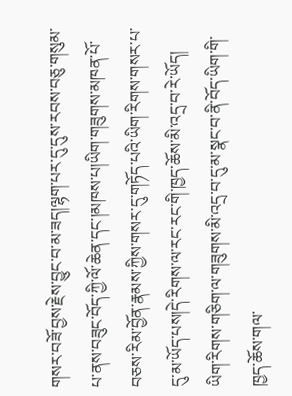གསར་བཟོ་བྱས་རྗེས་བྱུང་བ་མ་ཟད།ལྷག་པར་དུ་དུས་རབས་བཅུ་གསུམ་པ་ནས་བཟུང་བོད་ཀྱི་ལོ་ཆེན་དང་།མཁས་པ།ཡིག་གཟུགས་མཁན་པོ་བཅས་རིམ་བྱོན་རྣམས་ཀྱིས་གསར་དུ་གཏོད་པའི་ཡིག་རིགས་གསར་པ་དུ་མ་ཡོད་པས།དེ་རིགས་ལ་རང་རང་གི་ཁྱད་ཆོས་མི་འདྲ་བ་རེ་ཡོད།
ཡིག་རིགས་གཅིག་ལ་གཟུགས་མི་འདྲ་བ་དུ་མ་སྣང་བ་ནི་བོད་ཡིག་གི་ཁྱད་ཆོས་གལ་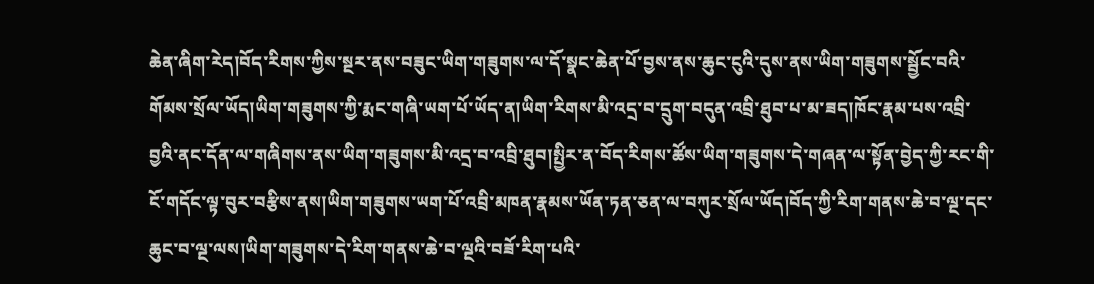ཆེན་ཞིག་རེད།བོད་རིགས་ཀྱིས་སྔར་ནས་བཟུང་ཡིག་གཟུགས་ལ་དོ་སྣང་ཆེན་པོ་བྱས་ནས་ཆུང་ངུའི་དུས་ནས་ཡིག་གཟུགས་སྦྱོང་བའི་གོམས་སྲོལ་ཡོད།ཡིག་གཟུགས་ཀྱི་རྨང་གཞི་ཡག་པོ་ཡོད་ན།ཡིག་རིགས་མི་འདྲ་བ་དྲུག་བདུན་འབྲི་ཐུབ་པ་མ་ཟད།ཁོང་རྣམ་པས་འབྲི་བྱའི་ནང་དོན་ལ་གཞིགས་ནས་ཡིག་གཟུགས་མི་འདྲ་བ་འབྲི་ཐུབ།སྤྱིར་ན་བོད་རིགས་ཚོས་ཡིག་གཟུགས་དེ་གཞན་ལ་སྟོན་བྱེད་ཀྱི་རང་གི་ངོ་གདོང་ལྟ་བུར་བརྩིས་ནས།ཡིག་གཟུགས་ཡག་པོ་འབྲི་མཁན་རྣམས་ཡོན་ཏན་ཅན་ལ་བཀུར་སྲོལ་ཡོད།བོད་ཀྱི་རིག་གནས་ཆེ་བ་ལྔ་དང་ཆུང་བ་ལྔ་ལས།ཡིག་གཟུགས་དེ་རིག་གནས་ཆེ་བ་ལྔའི་བཟོ་རིག་པའི་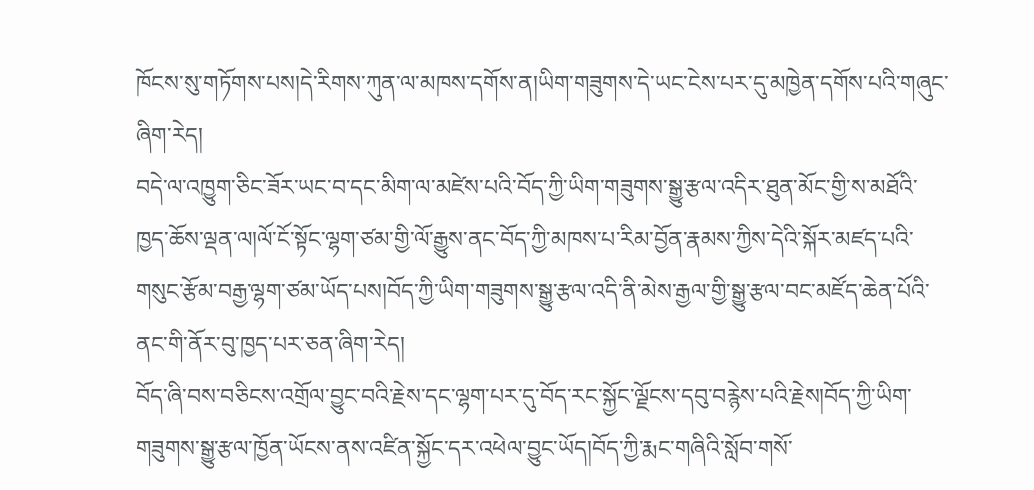ཁོངས་སུ་གཏོགས་པས།དེ་རིགས་ཀུན་ལ་མཁས་དགོས་ན།ཡིག་གཟུགས་དེ་ཡང་ངེས་པར་དུ་མཁྱེན་དགོས་པའི་གཞུང་ཞིག་རེད།
བདེ་ལ་འཁྱུག་ཅིང་ཟོར་ཡང་བ་དང་མིག་ལ་མཛེས་པའི་བོད་ཀྱི་ཡིག་གཟུགས་སྒྱུ་རྩལ་འདིར་ཐུན་མོང་གྱི་ས་མཐོའི་ཁྱད་ཆོས་ལྡན་ལ།ལོ་ངོ་སྟོང་ལྷག་ཙམ་གྱི་ལོ་རྒྱུས་ནང་བོད་ཀྱི་མཁས་པ་རིམ་བྱོན་རྣམས་ཀྱིས་དེའི་སྐོར་མཛད་པའི་གསུང་རྩོམ་བརྒྱ་ལྷག་ཙམ་ཡོད་པས།བོད་ཀྱི་ཡིག་གཟུགས་སྒྱུ་རྩལ་འདི་ནི་མེས་རྒྱལ་གྱི་སྒྱུ་རྩལ་བང་མཛོད་ཆེན་པོའི་ནང་གི་ནོར་བུ་ཁྱད་པར་ཅན་ཞིག་རེད།
བོད་ཞི་བས་བཅིངས་འགྲོལ་བྱུང་བའི་རྗེས་དང་ལྷག་པར་དུ་བོད་རང་སྐྱོང་ལྗོངས་དབུ་བརྙེས་པའི་རྗེས།བོད་ཀྱི་ཡིག་གཟུགས་སྒྱུ་རྩལ་ཁྱོན་ཡོངས་ནས་འཛིན་སྐྱོང་དར་འཕེལ་བྱུང་ཡོད།བོད་ཀྱི་རྨང་གཞིའི་སློབ་གསོ་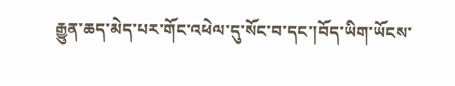རྒྱུན་ཆད་མེད་པར་གོང་འཕེལ་དུ་སོང་བ་དང་།བོད་ཡིག་ཡོངས་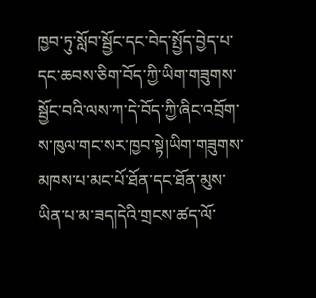ཁྱབ་ཏུ་སློབ་སྦྱོང་དང་བེད་སྤྱོད་བྱེད་པ་དང་ཆབས་ཅིག་བོད་ཀྱི་ཡིག་གཟུགས་སྦྱོང་བའི་ལས་ཀ་དེ་བོད་ཀྱི་ཞིང་འབྲོག་ས་ཁུལ་གང་སར་ཁྱབ་སྟེ།ཡིག་གཟུགས་མཁས་པ་མང་པོ་ཐོན་དང་ཐོན་མུས་ཡིན་པ་མ་ཟད།དེའི་གྲངས་ཚད་ལོ་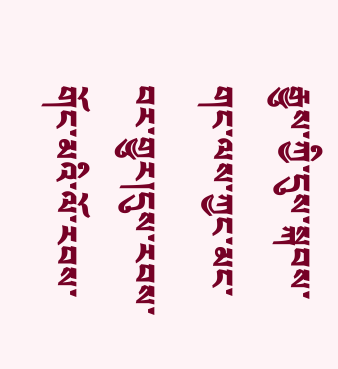རྒྱུས་ཀྱི་དུས་སྐབས་གང་ལས་ཀྱང་མང་བར་གྱུར།དུས་རབས་གོང་མའི་ལོ་རབས་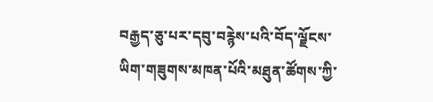བརྒྱད་ཅུ་པར་དབུ་བརྙེས་པའི་བོད་ལྗོངས་ཡིག་གཟུགས་མཁན་པོའི་མཐུན་ཚོགས་ཀྱི་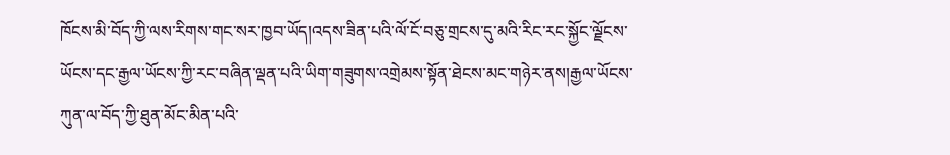ཁོངས་མི་བོད་ཀྱི་ལས་རིགས་གང་སར་ཁྱབ་ཡོད།འདས་ཟིན་པའི་ལོ་ངོ་བཅུ་གྲངས་དུ་མའི་རིང་རང་སྐྱོང་ལྗོངས་ཡོངས་དང་རྒྱལ་ཡོངས་ཀྱི་རང་བཞིན་ལྡན་པའི་ཡིག་གཟུགས་འགྲེམས་སྟོན་ཐེངས་མང་གཉེར་ནས།རྒྱལ་ཡོངས་ཀུན་ལ་བོད་ཀྱི་ཐུན་མོང་མིན་པའི་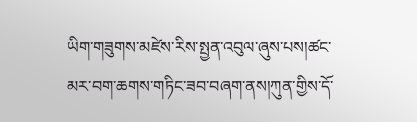ཡིག་གཟུགས་མཛེས་རིས་སྤྱན་འབུལ་ཞུས་པས།ཚང་མར་བག་ཆགས་གཏིང་ཟབ་བཞག་ནས།ཀུན་གྱིས་དོ་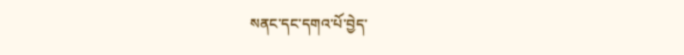སནང་དང་དགའ་པོ་བྱེད་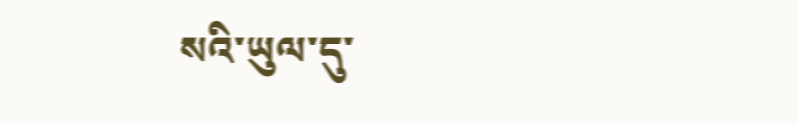སའི་ཡུལ་དུ་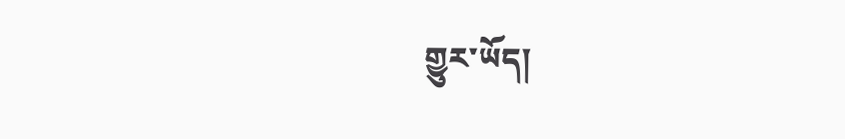གྱུར་ཡོད།